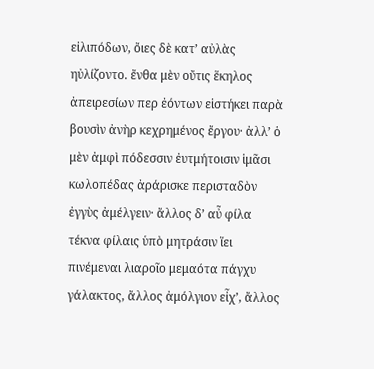εἰλιπόδων, ὄιες δὲ κατʼ αὐλὰς ηὐλίζοντο. ἔνθα μὲν οὔτις ἕκηλος ἀπειρεσίων περ ἐόντων εἱστήκει παρὰ βουσὶν ἀνὴρ κεχρημένος ἔργου· ἀλλʼ ὁ μὲν ἀμφὶ πόδεσσιν ἐυτμήτοισιν ἱμᾶσι κωλοπέδας ἀράρισκε περισταδὸν ἐγγὺς ἀμέλγειν· ἄλλος δʼ αὖ φίλα τέκνα φίλαις ὑπὸ μητράσιν ἵει πινέμεναι λιαροῖο μεμαότα πάγχυ γάλακτος, ἄλλος ἀμόλγιον εἶχʼ, ἄλλος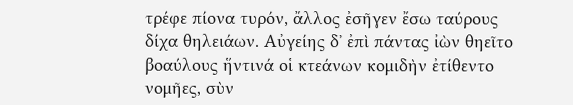τρέφε πίονα τυρόν, ἄλλος ἐσῆγεν ἔσω ταύρους δίχα θηλειάων. Αὐγείης δʼ ἐπὶ πάντας ἰὼν θηεῖτο βοαύλους ἥντινά οἱ κτεάνων κομιδὴν ἐτίθεντο νομῆες, σὺν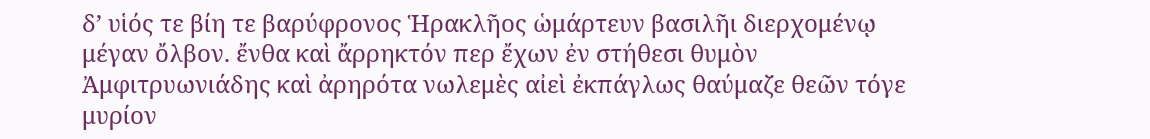δʼ υἱός τε βίη τε βαρύφρονος Ἡρακλῆος ὡμάρτευν βασιλῆι διερχομένῳ μέγαν ὄλβον. ἔνθα καὶ ἄρρηκτόν περ ἔχων ἐν στήθεσι θυμὸν Ἀμφιτρυωνιάδης καὶ ἀρηρότα νωλεμὲς αἰεὶ ἐκπάγλως θαύμαζε θεῶν τόγε μυρίον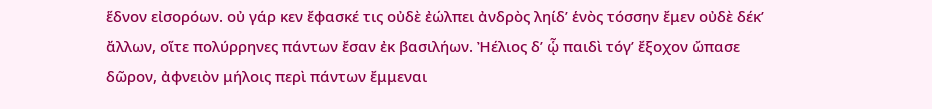ἕδνον εἰσορόων. οὐ γάρ κεν ἔφασκέ τις οὐδὲ ἐώλπει ἀνδρὸς ληίδʼ ἑνὸς τόσσην ἔμεν οὐδὲ δέκʼ ἄλλων, οἵτε πολύρρηνες πάντων ἔσαν ἐκ βασιλήων. Ἠέλιος δʼ ᾧ παιδὶ τόγʼ ἔξοχον ὤπασε δῶρον, ἀφνειὸν μήλοις περὶ πάντων ἔμμεναι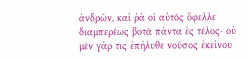ἀνδρῶν, καί ῥά οἱ αὐτὸς ὄφελλε διαμπερέως βοτὰ πάντα ἐς τέλος· οὐ μὲν γάρ τις ἐπήλυθε νοῦσος ἐκείνου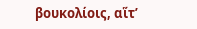βουκολίοις, αἵτʼ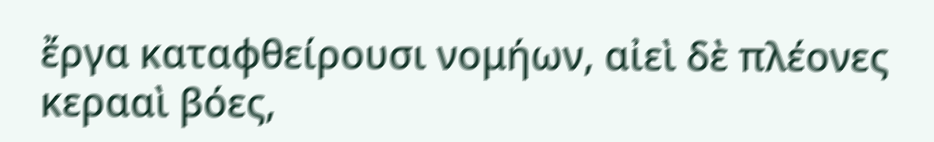ἔργα καταφθείρουσι νομήων, αἰεὶ δὲ πλέονες κερααὶ βόες,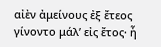αἰὲν ἀμείνους ἐξ ἔτεος γίνοντο μάλʼ εἰς ἔτος· ἦ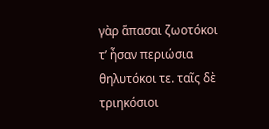γὰρ ἅπασαι ζωοτόκοι τʼ ἦσαν περιώσια θηλυτόκοι τε. ταῖς δὲ τριηκόσιοι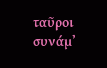ταῦροι συνάμʼ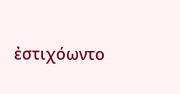ἐστιχόωντο